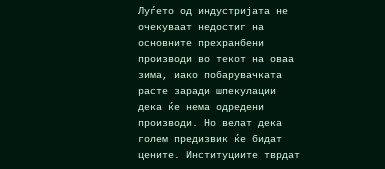Луѓето од индустријата не очекуваат недостиг на основните прехранбени производи во текот на оваа зима, иако побарувачката расте заради шпекулации дека ќе нема одредени производи. Но велат дека голем предизвик ќе бидат цените. Институциите тврдат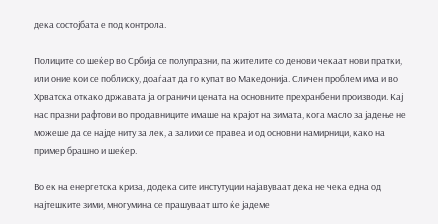дека состојбата е под контрола.

Полиците со шеќер во Србија се полупразни, па жителите со денови чекаат нови пратки, или оние кои се поблиску, доаѓаат да го купат во Македонија. Сличен проблем има и во Хрватска откако државата ја ограничи цената на основните прехранбени производи. Кај нас празни рафтови во продавниците имаше на крајот на зимата, кога масло за јадење не можеше да се најде ниту за лек, а залихи се правеа и од основни намирници, како на пример брашно и шеќер.

Во ек на енергетска криза, додека сите инстутуции најавуваат дека не чека една од најтешките зими, многумина се прашуваат што ќе јадеме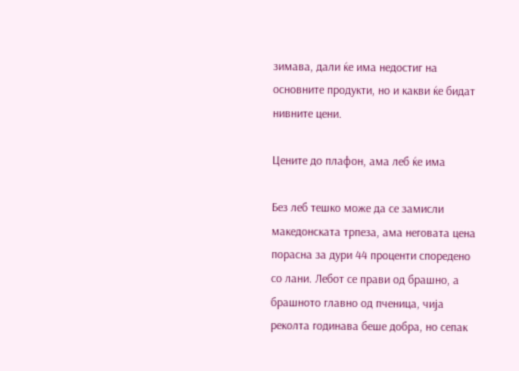зимава, дали ќе има недостиг на основните продукти, но и какви ќе бидат нивните цени.

Цените до плафон, ама леб ќе има

Без леб тешко може да се замисли македонската трпеза, ама неговата цена порасна за дури 44 проценти споредено со лани. Лебот се прави од брашно, а брашното главно од пченица, чија реколта годинава беше добра, но сепак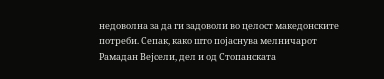недоволна за да ги задоволи во целост македонските потреби. Сепак, како што појаснува мелничарот Рамадан Вејсели, дел и од Стопанската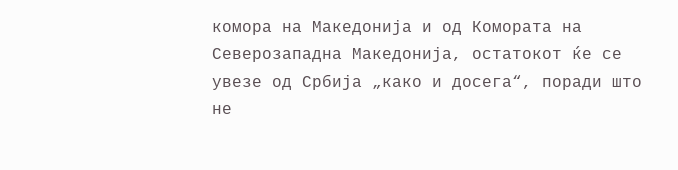комора на Македонија и од Комората на Северозападна Македонија, остатокот ќе се увезе од Србија „како и досега“, поради што не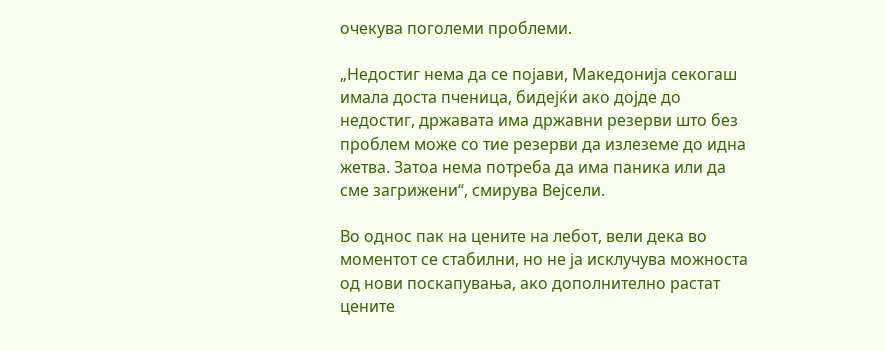очекува поголеми проблеми.

„Недостиг нема да се појави, Македонија секогаш имала доста пченица, бидејќи ако дојде до недостиг, државата има државни резерви што без проблем може со тие резерви да излеземе до идна жетва. Затоа нема потреба да има паника или да сме загрижени“, смирува Вејсели.

Во однос пак на цените на лебот, вели дека во моментот се стабилни, но не ја исклучува можноста од нови поскапувања, ако дополнително растат цените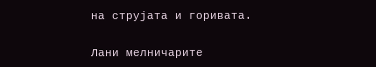на струјата и горивата.

Лани мелничарите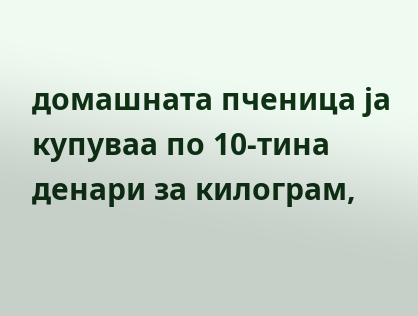домашната пченица ја купуваа по 10-тина денари за килограм,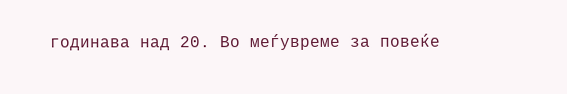годинава над 20. Во меѓувреме за повеќе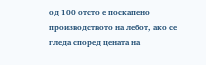од 100 отсто е поскапено производството на лебот, ако се гледа според цената на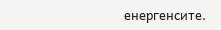енергенсите.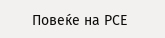Повеќе на РСЕ